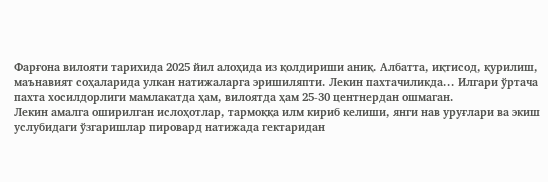Фарғона вилояти тарихида 2025 йил алоҳида из қолдириши аниқ. Албатта, иқтисод, қурилиш, маънавият соҳаларида улкан натижаларга эришиляпти. Лекин пахтачиликда... Илгари ўртача пахта хосилдорлиги мамлакатда ҳам, вилоятда ҳам 25-30 центнердан ошмаган.
Лекин амалга оширилган ислоҳотлар, тармоққа илм кириб келиши, янги нав уруғлари ва экиш услубидаги ўзгаришлар пировард натижада гектаридан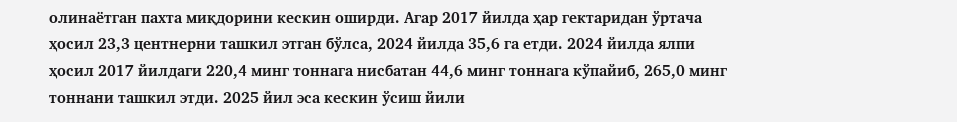олинаётган пахта миқдорини кескин оширди. Агар 2017 йилда ҳар гектаридан ўртача ҳосил 23,3 центнерни ташкил этган бўлса, 2024 йилда 35,6 га етди. 2024 йилда ялпи ҳосил 2017 йилдаги 220,4 минг тоннага нисбатан 44,6 минг тоннага кўпайиб, 265,0 минг тоннани ташкил этди. 2025 йил эса кескин ўсиш йили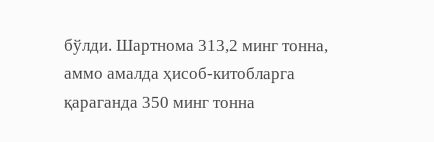бўлди. Шартнома 313,2 минг тонна, аммо амалда ҳисоб-китобларга қараганда 350 минг тонна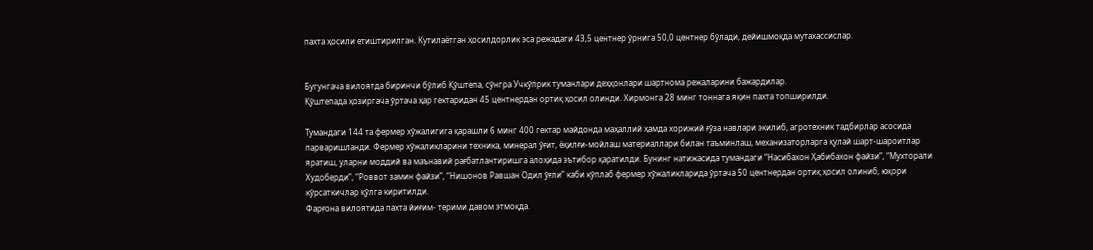пахта ҳосили етиштирилган. Кутилаётган ҳосилдорлик эса режадаги 43,5 центнер ўрнига 50,0 центнер бўлади, дейишмоқда мутахассислар.


Бугунгача вилоятда биринчи бўлиб Қўштепа, сўнгра Учкўприк туманлари деҳқонлари шартнома режаларини бажардилар.
Қўштепада ҳозиргача ўртача ҳар гектаридан 45 центнердан ортиқ ҳосил олинди. Хирмонга 28 минг тоннага яқин пахта топширилди.

Тумандаги 144 та фермер хўжалигига қарашли 6 минг 400 гектар майдонда маҳаллий ҳамда хорижий ғўза навлари экилиб, агротехник тадбирлар асосида парваришланди. Фермер хўжаликларини техника, минерал ўғит, ёқилғи-мойлаш материаллари билан таъминлаш, механизаторларга қулай шарт-шароитлар яратиш, уларни моддий ва маънавий рағбатлантиришга алоҳида эътибор қаратилди. Бунинг натижасида тумандаги “Насибахон Ҳабибахон файзи”, “Мухторали Худоберди”, “Роввот замин файзи”, “Нишонов Равшан Одил ўғли” каби кўплаб фермер хўжаликларида ўртача 50 центнердан ортиқ ҳосил олиниб, юқори кўрсаткичлар қўлга киритилди.
Фарғона вилоятида пахта йиғим- терими давом этмоқда.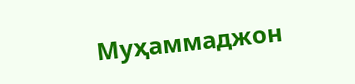Муҳаммаджон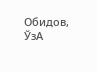Обидов, ЎзА